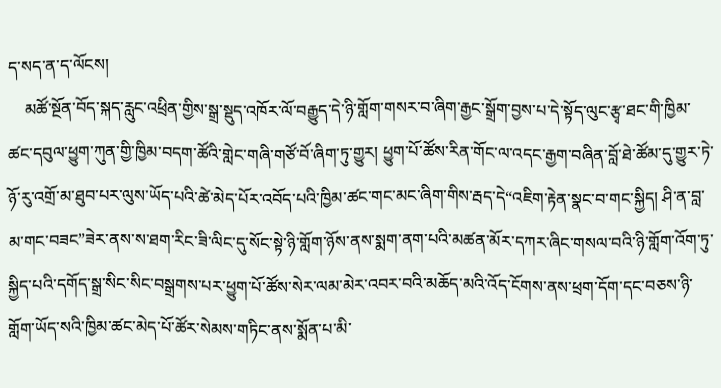ད་སད་ན་ད་ལོངས།
    མཚོ་སྔོན་བོད་སྐད་རླུང་འཕྲིན་གྱིས་སྒྲ་སྡུད་འཁོར་ལོ་བརྒྱུད་དེ་ཉི་གློག་གསར་བ་ཞིག་རྒྱང་སྒྲོག་བྱས་པ་དེ་སྟོད་ལུང་རྩྭ་ཐང་གི་ཁྱིམ་ཚང་དབུལ་ཕྱུག་ཀུན་གྱི་ཁྱིམ་བདག་ཚོའི་གླེང་གཞི་གཙོ་བོ་ཞིག་ཏུ་གྱུར། ཕྱུག་པོ་ཚོས་རིན་གོང་ལ་འདང་རྒྱག་བཞིན་བློ་ཐེ་ཚོམ་དུ་གྱུར་ཏེ་ཉོ་རུ་འགྲོ་མ་ཐུབ་པར་ལུས་ཡོད་པའི་ཚེ་མེད་པོར་འབོད་པའི་ཁྱིམ་ཚང་གང་མང་ཞིག་གིས་རྦད་དེ“འཇིག་རྟེན་སྣང་བ་གང་སྐྱིད། ཤི་ན་བླ་མ་གང་བཟང”ཟེར་ནས་ས་ཐག་རིང་ཟི་ལིང་དུ་སོང་སྟེ་ཉི་གློག་ཉོས་ནས་སྨག་ནག་པའི་མཚན་མོར་དཀར་ཞིང་གསལ་བའི་ཉི་གློག་འོག་ཏུ་སྐྱིད་པའི་དགོད་སྒྲ་སིང་སིང་བསྒྲགས་པར་ཕྱུག་པོ་ཚོས་སེར་ལམ་མེར་འབར་བའི་མཆོད་མའི་འོད་ངོགས་ནས་ཕྲག་དོག་དང་བཅས་ཉི་གློག་ཡོད་སའི་ཁྱིམ་ཚང་མེད་པོ་ཚོར་སེམས་གཏིང་ནས་སྨོན་པ་མི་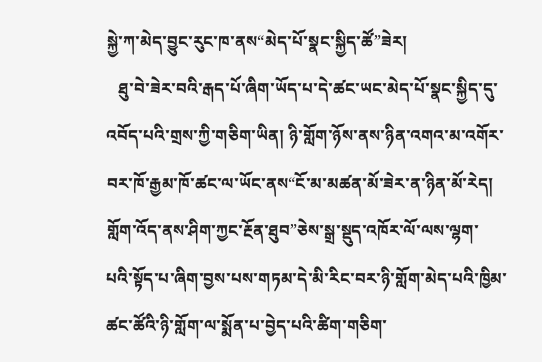སྐྱེ་ཀ་མེད་བྱུང་རུང་ཁ་ནས“མེད་པོ་སྣང་སྐྱིད་ཚོ”ཟེར།
   ཐུ་བེ་ཟེར་བའི་རྒད་པོ་ཞིག་ཡོད་པ་དེ་ཚང་ཡང་མེད་པོ་སྣང་སྐྱིད་དུ་འབོད་པའི་གྲས་ཀྱི་གཅིག་ཡིན། ཉི་གློག་ཉོས་ནས་ཉིན་འགའ་མ་འགོར་བར་ཁོ་རྒྱམ་ཁོ་ཚང་ལ་ཡོང་ནས“ངོ་མ་མཚན་མོ་ཟེར་ན་ཉིན་མོ་རེད། གློག་འོད་ནས་ཤིག་ཀྱང་རྔོན་ཐུབ”ཅེས་སྒྲ་སྡུད་འཁོར་ལོ་ལས་ལྷག་པའི་སྟོད་པ་ཞིག་བྱས་པས་གཏམ་དེ་མི་རིང་བར་ཉི་གློག་མེད་པའི་ཁྱིམ་ཚང་ཚོའི་ཉི་གློག་ལ་སྨོན་པ་བྱེད་པའི་ཚིག་གཅིག་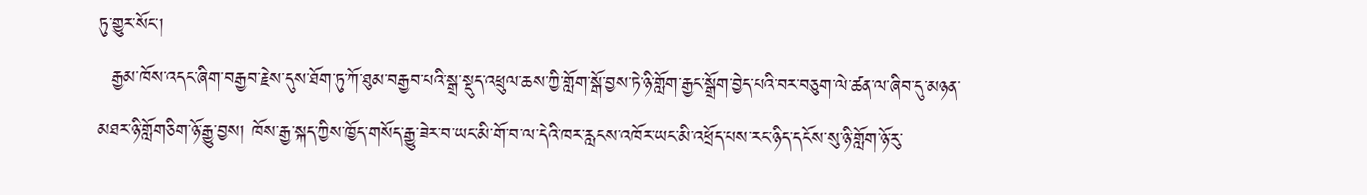ཏུ་གྱུར་སོང་།
  རྒྱམ་ཁོས་འདང་ཞིག་བརྒྱབ་རྗེས་དུས་ཐོག་ཏུ་ཀོ་ཐུམ་བརྒྱབ་པའི་སྒྲ་སྡུད་འཕྲུལ་ཆས་ཀྱི་གློག་སྒོ་བྱས་ཏེ་ཉི་གློག་རྒྱང་སྒྲོག་བྱེད་པའི་བར་བཅུག་ལེ་ཚན་ལ་ཞིབ་དུ་མཉན་མཐར་ཉི་གློགཅིག་ཉོ་རྒྱུ་བྱས། ཁོས་རྒྱ་སྐད་ཀྱིས་ཁྱོད་གསོད་རྒྱུ་ཟེར་བ་ཡང་མི་གོ་བ་ལ་དེའི་ཁར་རླངས་འཁོར་ཡང་མི་འཕྲོད་པས་རང་ཉིད་དངོས་སུ་ཉི་གློག་ཉོ་རུ་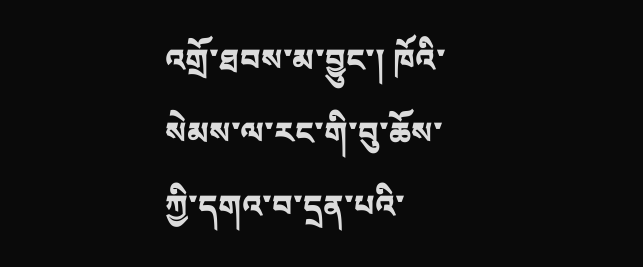འགྲོ་ཐབས་མ་བྱུང་། ཁོའི་སེམས་ལ་རང་གི་བུ་ཆོས་ཀྱི་དགའ་བ་དྲན་པའི་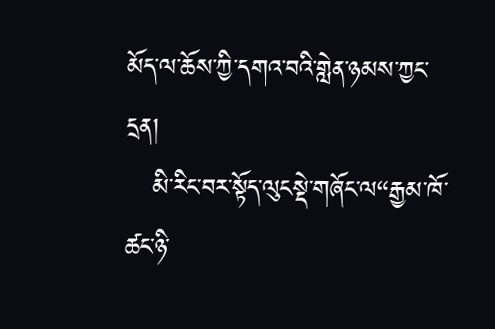མོད་ལ་ཆོས་ཀྱི་དགའ་བའི་གླེན་ཉམས་ཀྱང་དྲན།
   མི་རིང་བར་སྟོད་ལུངསྡེ་གཞོང་ལ“རྒྱམ་ཁོ་ཚང་ཉི་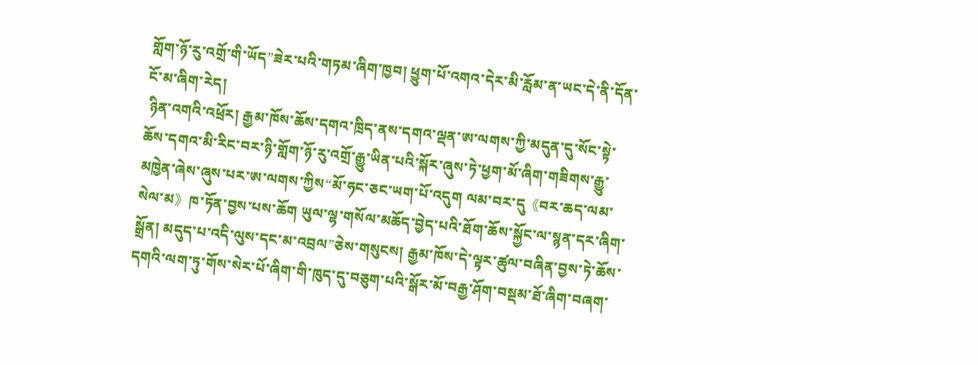གློག་ཉོ་རུ་འགྲོ་གི་ཡོད”ཟེར་པའི་གཏམ་ཞིག་ཁྱབ། ཕྱུག་པོ་འགའ་དེར་མི་རློམ་ན་ཡང་དེ་ནི་དོན་ངོ་མ་ཞིག་རེད།
 ཉིན་འགའི་འཕྲོར། རྒྱམ་ཁོས་ཆོས་དགའ་ཁྲིད་ནས་དགའ་ལྡན་ཨ་ལགས་ཀྱི་མདུན་དུ་སོང་སྟེ་ཆོས་དགའ་མི་རིང་བར་ཉི་གློག་ཉོ་རུ་འགྲོ་རྒྱུ་ཡིན་པའི་སྐོར་ཞུས་ཏེ་ཕྱག་མོ་ཞིག་གཟིགས་རྒྱུ་མཁྱེན་ཞེས་ཞུས་པར་ཨ་ལགས་ཀྱིས“མོ་ཧང་ཅང་ཡག་པོ་འདུག ལམ་བར་དུ《བར་ཆད་ལམ་སེལ་མ》ཁ་ཏོན་བྱས་པས་ཆོག ཡུལ་ལྷ་གསོལ་མཆོད་བྱེད་པའི་ཐོག་ཆོས་སྐྱོང་ལ་སྙན་དར་ཞིག་སྒྲོན། མདུད་པ་འདི་ལུས་དང་མ་འབྲལ”ཅེས་གསུངས། རྒྱམ་ཁོས་དེ་ལྟར་ཚུལ་བཞིན་བྱས་ཏེ་ཆོས་དགའི་ལག་ཏུ་གོས་སེར་པོ་ཞིག་གི་ཁུད་དུ་བཅུག་པའི་སྒོར་མོ་བརྒྱ་ཤོག་བསྡམ་ཐོ་ཞིག་བཞག་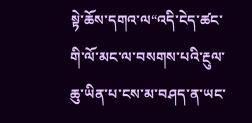སྟེ་ཆོས་དགའ་ལ“འདི་ངེད་ཚང་གི་ལོ་མང་ལ་བསགས་པའི་རྔུལ་ཆུ་ཡིན་པ་ངས་མ་བཤད་ན་ཡང་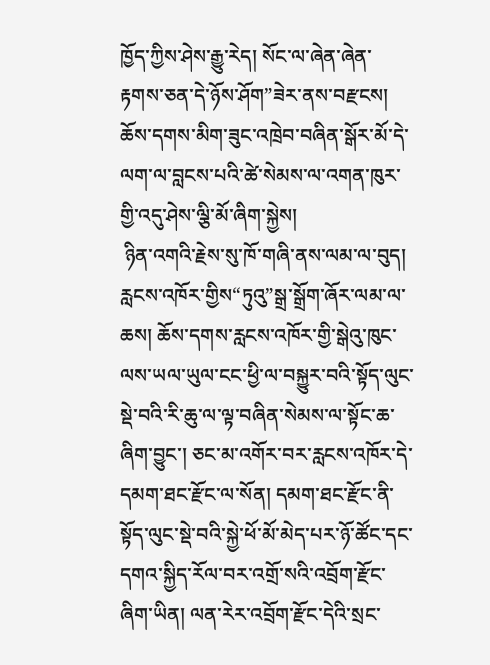ཁྱོད་ཀྱིས་ཤེས་རྒྱུ་རེད། སོང་ལ་ཞེན་ཞེན་རྟགས་ཅན་དེ་ཉོས་ཤོག”ཟེར་ནས་བརྫངས། ཆོས་དགས་མིག་ཟུང་འཁྲེབ་བཞིན་སྒོར་མོ་དེ་ལག་ལ་བླངས་པའི་ཚེ་སེམས་ལ་འགན་ཁུར་གྱི་འདུ་ཤེས་ལྕི་མོ་ཞིག་སྐྱེས།
 ཉིན་འགའི་རྗེས་སུ་ཁོ་གཞི་ནས་ལམ་ལ་བུད། རླངས་འཁོར་གྱིས“ཏུའུ”སྒྲ་སྒྲོག་ཞོར་ལམ་ལ་ཆས། ཆོས་དགས་རླངས་འཁོར་གྱི་སྒེའུ་ཁུང་ལས་ཡལ་ཡུལ་ངང་ཕྱི་ལ་བསྐྱུར་བའི་སྟོད་ལུང་སྡེ་བའི་རི་ཆུ་ལ་ལྟ་བཞིན་སེམས་ལ་སྟོང་ཆ་ཞིག་བྱུང་། ཅང་མ་འགོར་བར་རླངས་འཁོར་དེ་དམག་ཐང་རྫོང་ལ་སོན། དམག་ཐང་རྫོང་ནི་སྟོད་ལུང་སྡེ་བའི་སྐྱེ་ཕོ་མོ་མེད་པར་ཉོ་ཚོང་དང་དགའ་སྐྱིད་རོལ་བར་འགྲོ་སའི་འབྲོག་རྫོང་ཞིག་ཡིན། ལན་རེར་འབྲོག་རྫོང་དེའི་སྲང་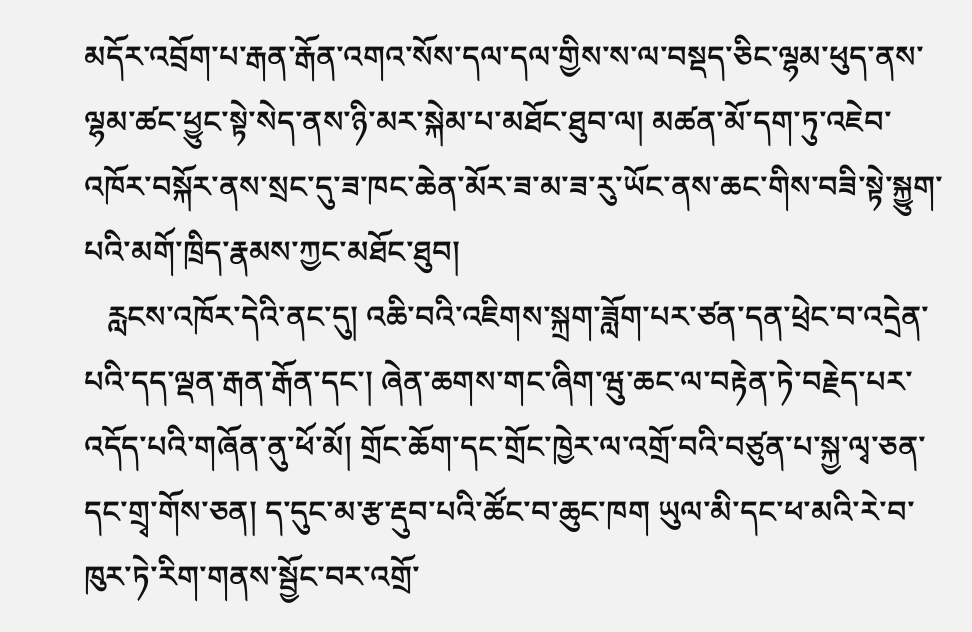མདོར་འབྲོག་པ་རྒན་རྒོན་འགའ་སོས་དལ་དལ་གྱིས་ས་ལ་བསྡད་ཅིང་ལྷམ་ཕུད་ནས་ལྷམ་ཚང་ཕྱུང་སྟེ་སེད་ནས་ཉི་མར་སྐེམ་པ་མཐོང་ཐུབ་ལ། མཚན་མོ་དག་ཏུ་འཇེབ་འཁོར་བསྐོར་ནས་སྲང་དུ་ཟ་ཁང་ཆེན་མོར་ཟ་མ་ཟ་རུ་ཡོང་ནས་ཆང་གིས་བཟི་སྟེ་སྐྱུག་པའི་མགོ་ཁྲིད་རྣམས་ཀྱང་མཐོང་ཐུབ།
   རླངས་འཁོར་དེའི་ནང་དུ། འཆི་བའི་འཇིགས་སྐྲག་ཟློག་པར་ཙན་དན་ཕྲེང་བ་འདྲེན་པའི་དད་ལྡན་རྒན་རྒོན་དང་། ཞེན་ཆགས་གང་ཞིག་ཝུ་ཆང་ལ་བརྟེན་ཏེ་བརྗེད་པར་འདོད་པའི་གཞོན་ནུ་ཕོ་མོ། གྲོང་ཆོག་དང་གྲོང་ཁྱེར་ལ་འགྲོ་བའི་བཙུན་པ་སྐྱ་ལྭ་ཅན་དང་གྲྭ་གོས་ཅན། ད་དུང་མ་རྩ་རྡུབ་པའི་ཚོང་བ་ཆུང་ཁག ཡུལ་མི་དང་ཕ་མའི་རེ་བ་ཁུར་ཏེ་རིག་གནས་སྦྱོང་བར་འགྲོ་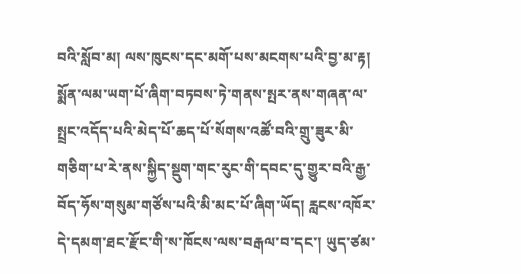བའི་སློབ་མ། ལས་ཁུངས་དང་མགོ་པས་མངགས་པའི་བྱ་མ་རྟ། སྨོན་ལམ་ཡག་པོ་ཞིག་བཏབས་ཏེ་གནས་སྤར་ནས་གཞན་ལ་སྤྲང་འདོད་པའི་མེད་པོ་ཆད་པོ་སོགས་འཚོ་བའི་གྲུ་ཟུར་མི་གཅིག་པ་རེ་ནས་སྐྱིད་སྡུག་གང་རུང་གི་དབང་དུ་གྱུར་བའི་རྒྱ་བོད་ཧོས་གསུམ་གཙོས་པའི་མི་མང་པོ་ཞིག་ཡོད། རླངས་འཁོར་དེ་དམག་ཐང་རྫོང་གི་ས་ཁོངས་ལས་བརྒལ་བ་དང་། ཡུད་ཙམ་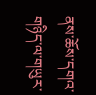ནས་ཆོས་དགའ་གཉིད་ལ་གཡུར་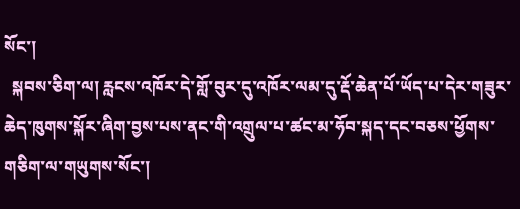སོང་།
  སྐབས་ཅིག་ལ། རླངས་འཁོར་དེ་གློ་བུར་དུ་འཁོར་ལམ་དུ་རྡོ་ཆེན་པོ་ཡོད་པ་དེར་གཟུར་ཆེད་ཁུགས་སྐོར་ཞིག་བྱས་པས་ནང་གི་འགྲུལ་པ་ཚང་མ་ཧོབ་སྐད་དང་བཅས་ཕྱོགས་གཅིག་ལ་གཡུགས་སོང་།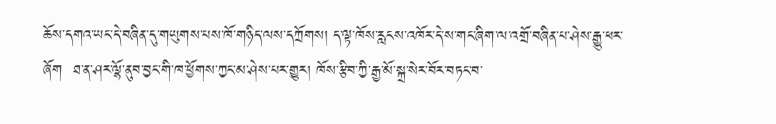ཆོས་དགའ་ཡང་དེ་བཞིན་དུ་གཡུགས་པས་ཁོ་གཉིད་ལས་དཀྲོགས། ད་ལྟ་ཁོས་རླངས་འཁོར་དེ་ས་གང་ཞིག་ལ་འགྲོ་བཞིན་པ་ཤེས་རྒྱུ་ཕར་ཞོག  ཐ་ན་ཤར་ལྷོ་ནུབ་བྱང་གི་ཁ་ཕྱོགས་ཀྱང་མ་ཤེས་པར་གྱུར། ཁོས་རྩིབ་ཀྱི་རྒྱ་མོ་སྐྲ་སེར་བོར་བཏང་བ་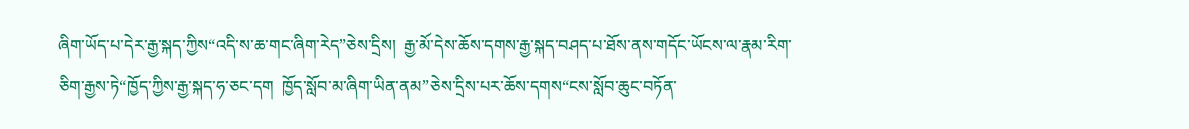ཞིག་ཡོད་པ་དེར་རྒྱ་སྐད་ཀྱིས“འདི་ས་ཆ་གང་ཞིག་རེད”ཅེས་དྲིས།  རྒྱ་མོ་དེས་ཆོས་དགས་རྒྱ་སྐད་བཤད་པ་ཐོས་ནས་གདོང་ཡོངས་ལ་རྣམ་རིག་ཅིག་རྒྱས་ཏེ“ཁྱོད་ཀྱིས་རྒྱ་སྐད་ཧ་ཅང་དག  ཁྱོད་སློབ་མ་ཞིག་ཡིན་ནམ”ཅེས་དྲིས་པར་ཆོས་དགས“ངས་སློབ་ཆུང་བཏོན་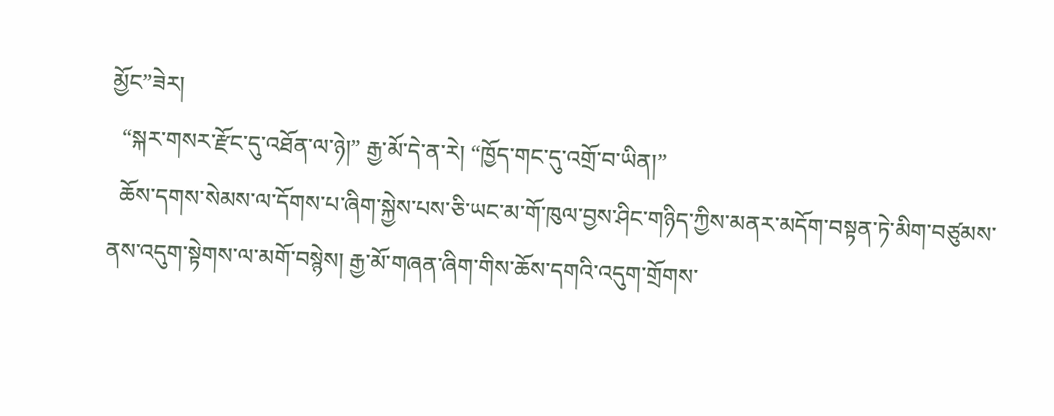མྱོང”ཟེར།
  “སྐར་གསར་རྫོང་དུ་འཐོན་ལ་ཉེ།” རྒྱ་མོ་དེ་ན་རེ། “ཁྱོད་གང་དུ་འགྲོ་བ་ཡིན།”
  ཆོས་དགས་སེམས་ལ་དོགས་པ་ཞིག་སྐྱེས་པས་ཅི་ཡང་མ་གོ་ཁུལ་བྱས་ཤིང་གཉིད་ཀྱིས་མནར་མདོག་བསྟན་ཏེ་མིག་བཙུམས་ནས་འདུག་སྟེགས་ལ་མགོ་བསྙེས། རྒྱ་མོ་གཞན་ཞིག་གིས་ཆོས་དགའི་འདུག་གྲོགས་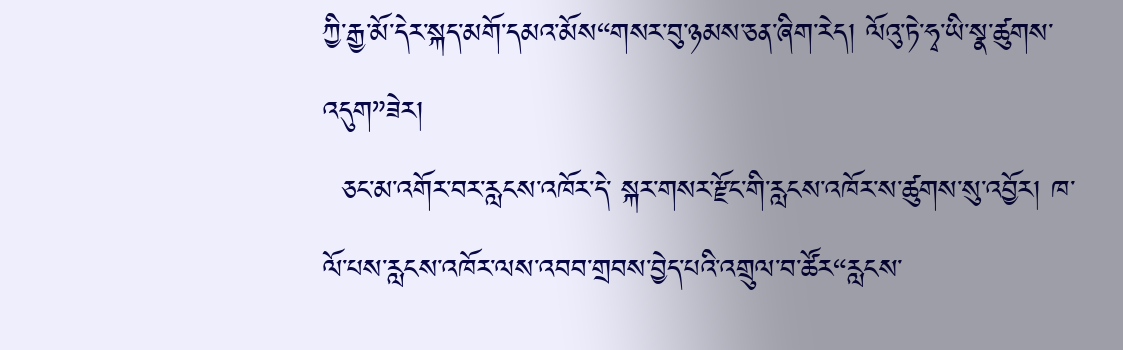ཀྱི་རྒྱ་མོ་དེར་སྐད་མགོ་དམའ་མོས“གསར་བུ་ཉམས་ཅན་ཞིག་རེད། ལོའུ་ཏེ་ཧྭ་ཡི་སྣ་ཚུགས་འདུག”ཟེར།
  ཅང་མ་འགོར་བར་རླངས་འཁོར་དེ་ སྐར་གསར་རྫོང་གི་རླངས་འཁོར་ས་ཚུགས་སུ་འབྱོར། ཁ་ལོ་པས་རླངས་འཁོར་ལས་འབབ་གྲབས་བྱེད་པའི་འགྲུལ་བ་ཚོར“རླངས་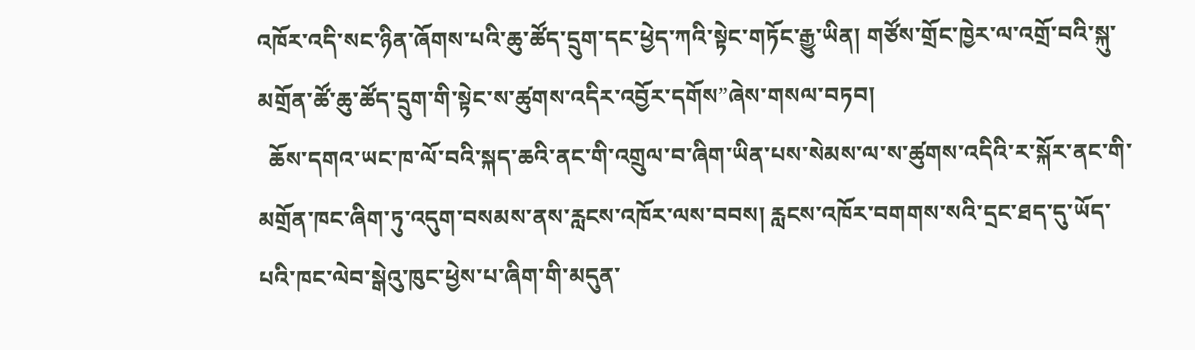འཁོར་འདི་སང་ཉིན་ཞོགས་པའི་ཆུ་ཚོད་དྲུག་དང་ཕྱེད་ཀའི་སྟེང་གཏོང་རྒྱུ་ཡིན། གཙོས་གྲོང་ཁྱེར་ལ་འགྲོ་བའི་སྐུ་མགྲོན་ཚོ་ཆུ་ཚོད་དྲུག་གི་སྟེང་ས་ཚུགས་འདིར་འབྱོར་དགོས”ཞེས་གསལ་བཏབ།
  ཆོས་དགའ་ཡང་ཁ་ལོ་བའི་སྐད་ཆའི་ནང་གི་འགྲུལ་བ་ཞིག་ཡིན་པས་སེམས་ལ་ས་ཚུགས་འདིའི་ར་སྐོར་ནང་གི་མགྲོན་ཁང་ཞིག་ཏུ་འདུག་བསམས་ནས་རླངས་འཁོར་ལས་བབས། རླངས་འཁོར་བགགས་སའི་དྲང་ཐད་དུ་ཡོད་པའི་ཁང་ལེབ་སྒེའུ་ཁུང་ཕྱེས་པ་ཞིག་གི་མདུན་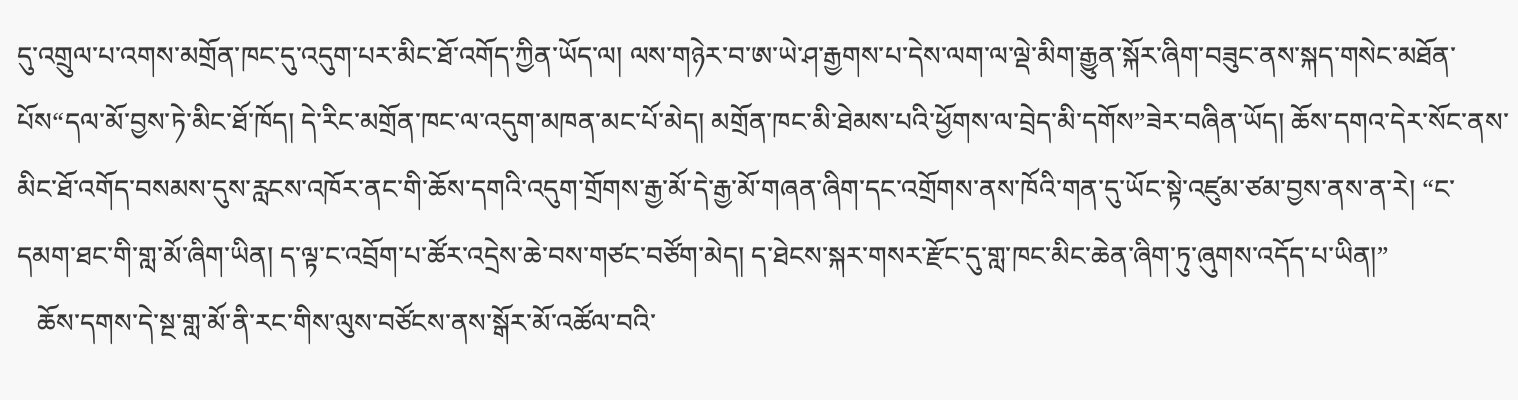དུ་འགྲུལ་པ་འགས་མགྲོན་ཁང་དུ་འདུག་པར་མིང་ཐོ་འགོད་ཀྱིན་ཡོད་ལ། ལས་གཉེར་བ་ཨ་ཡེ་ཤ་རྒྱགས་པ་དེས་ལག་ལ་ལྡེ་མིག་རྒྱུན་སྐོར་ཞིག་བཟུང་ནས་སྐད་གསེང་མཐོན་པོས“དལ་མོ་བྱས་ཏེ་མིང་ཐོ་ཁོད། དེ་རིང་མགྲོན་ཁང་ལ་འདུག་མཁན་མང་པོ་མེད། མགྲོན་ཁང་མི་ཐེམས་པའི་ཕྱོགས་ལ་བྲེད་མི་དགོས”ཟེར་བཞིན་ཡོད། ཆོས་དགའ་དེར་སོང་ནས་མིང་ཐོ་འགོད་བསམས་དུས་རླངས་འཁོར་ནང་གི་ཆོས་དགའི་འདུག་གྲོགས་རྒྱ་མོ་དེ་རྒྱ་མོ་གཞན་ཞིག་དང་འགྲོགས་ནས་ཁོའི་གན་དུ་ཡོང་སྟེ་འཛུམ་ཙམ་བྱས་ནས་ན་རེ། “ང་དམག་ཐང་གི་གླ་མོ་ཞིག་ཡིན། ད་ལྟ་ང་འབྲོག་པ་ཚོར་འདྲེས་ཆེ་བས་གཙང་བཙོག་མེད། ད་ཐེངས་སྐར་གསར་རྫོང་དུ་གླ་ཁང་མིང་ཆེན་ཞིག་ཏུ་ཞུགས་འདོད་པ་ཡིན།”
   ཆོས་དགས་དེ་སྔ་གླ་མོ་ནི་རང་གིས་ལུས་བཙོངས་ནས་སྒོར་མོ་འཚོལ་བའི་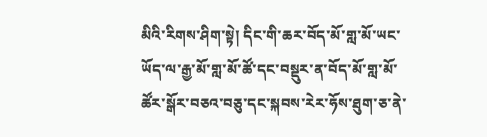མིའི་རིགས་ཤིག་སྟེ། དིང་གི་ཆར་བོད་མོ་གླ་མོ་ཡང་ཡོད་ལ་རྒྱ་མོ་གླ་མོ་ཚོ་དང་བསྡུར་ན་བོད་མོ་གླ་མོ་ཚོར་སྒོར་བཅའ་བཅུ་དང་སྐབས་རེར་ཧོས་ཐུག་ཅ་ནེ་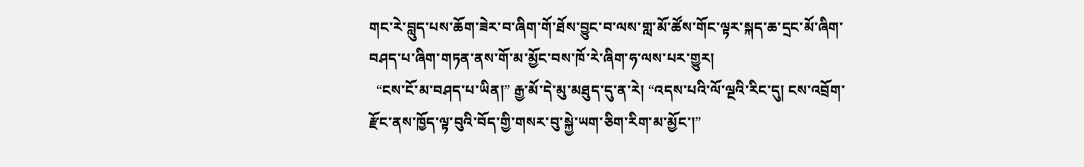གང་རེ་བླུད་པས་ཆོག་ཟེར་བ་ཞིག་གོ་ཐོས་བྱུང་བ་ལས་གླ་མོ་ཚོས་གོང་ལྟར་སྐད་ཆ་དྲང་མོ་ཞིག་བཤད་པ་ཞིག་གཏན་ནས་གོ་མ་མྱོང་བས་ཁོ་རེ་ཞིག་ཧ་ལས་པར་གྱུར།
  “ངས་ངོ་མ་བཤད་པ་ཡིན།” རྒྱ་མོ་དེ་མུ་མཐུད་དུ་ན་རེ། “འདས་པའི་ལོ་ལྔའི་རིང་དུ། ངས་འབྲོག་རྫོང་ནས་ཁྱོད་ལྟ་བུའི་བོད་གྱི་གསར་བུ་སྐྱེ་ཡག་ཅིག་རིག་མ་མྱོང་།”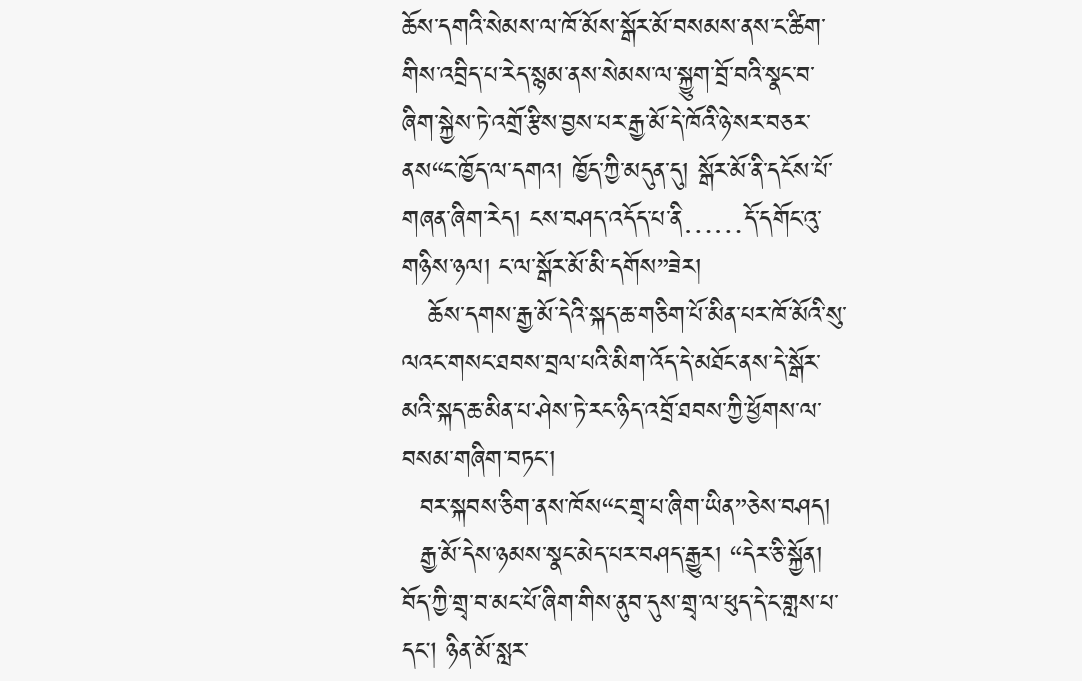ཆོས་དགའི་སེམས་ལ་ཁོ་མོས་སྒོར་མོ་བསམས་ནས་ང་ཚིག་གིས་འབྲིད་པ་རེད་སྙམ་ནས་སེམས་ལ་སྐྱུག་བྲོ་བའི་སྣང་བ་ཞིག་སྐྱེས་ཏེ་འགྲོ་རྩིས་བྱས་པར་རྒྱ་མོ་དེ་ཁོའི་ཉེ་སར་བཅར་ནས“ང་ཁྱོད་ལ་དགའ། ཁྱོད་ཀྱི་མདུན་དུ། སྒོར་མོ་ནི་དངོས་པོ་གཞན་ཞིག་རེད། ངས་བཤད་འདོད་པ་ནི……དོ་དགོང་འུ་གཉིས་ཉལ། ང་ལ་སྒོར་མོ་མི་དགོས”ཟེར།
   ཆོས་དགས་རྒྱ་མོ་དེའི་སྐད་ཆ་གཅིག་པོ་མིན་པར་ཁོ་མོའི་སུ་ལའང་གསང་ཐབས་བྲལ་པའི་མིག་འོད་དེ་མཐོང་ནས་དེ་སྒོར་མའི་སྐད་ཆ་མིན་པ་ཤེས་ཏེ་རང་ཉིད་འབྲོ་ཐབས་ཀྱི་ཕྱོགས་ལ་བསམ་གཞིག་བཏང་།
  བར་སྐབས་ཅིག་ནས་ཁོས“ང་གྲྭ་པ་ཞིག་ཡིན”ཅེས་བཤད།
  རྒྱ་མོ་དེས་ཉམས་སྣང་མེད་པར་བཤད་རྒྱུར། “དེར་ཅི་སྐྱོན། བོད་ཀྱི་གྲྭ་བ་མང་པོ་ཞིག་གིས་ནུབ་དུས་གྲྭ་ལ་ཕུད་དེ་ང་གླས་པ་དང། ཉིན་མོ་སླར་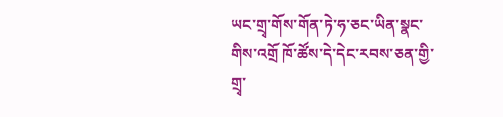ཡང་གྲྭ་གོས་གོན་ཏེ་ཧ་ཅང་ཡིན་སྣང་གིས་འགྲོ ཁོ་ཚོས་དེ་དེང་རབས་ཅན་གྱི་གྲྭ་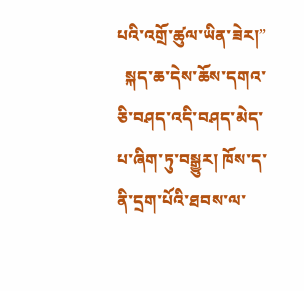པའི་འགྲོ་ཚུལ་ཡིན་ཟེར།”
  སྐད་ཆ་དེས་ཆོས་དགའ་ཅི་བཤད་འདི་བཤད་མེད་པ་ཞིག་ཏུ་བསྒྱུར། ཁོས་ད་ནི་དྲག་པོའི་ཐབས་ལ་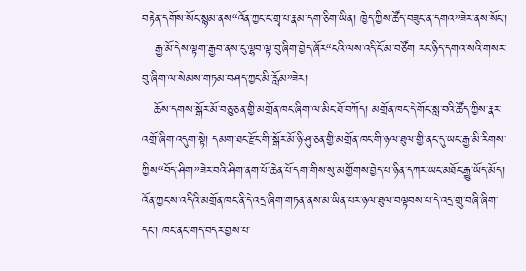བརྟེན་དགོས་སོང་སྙམ་ནས“འོན་ཀྱང་ང་གྲྭ་པ་རྣམ་དག་ཅིག་ཡིན། ཁྱེད་ཀྱིས་ཚོད་བཟུང་ན་དགའ”ཟེར་ནས་སོང་།
   རྒྱ་མོ་དེས་ལྟག་རྒྱབ་ནས་ངུ་ལྷབ་ལྟ་བུ་ཞིག་བྱེད་ཞོར“ངའི་ལས་འདི་ངོ་མ་བཙོག རང་ཉིད་དགའ་སའི་གསར་བུ་ཞིག་ལ་སེམས་གཏམ་བཤད་ཀྱང་མི་རློམ”ཟེར།
   ཆོས་དགས་སྒོར་མོ་བཅུ་ཅན་གྱི་མགྲོན་ཁང་ཞིག་ལ་མིང་ཐོ་བཀོད། མགྲོན་ཁང་དེ་གོང་སླ་བའི་ཚོད་ཀྱིས་རྣར་འགྲོ་ཞིག་འདུག་སྟེ། དམག་ཐང་རྫོང་གི་སྒོར་མོ་ཉི་ཤུ་ཅན་གྱི་མགྲོན་ཁང་གི་ཉལ་ཐུལ་གྱི་ནང་དུ་ཡང་རྒྱ་མི་རིགས་ཀྱིས“བོད་ཤིག”ཟེར་བའི་ཤིག་ནག་པོ་ཆེན་པོ་དག་གིས་སུ་མགྱོགས་བྱེད་པ་ཉིན་དཀར་ཡང་མཐོང་རྒྱུ་ཡོད་མོད། འོན་ཀྱང་ས་འདིའི་མགྲོན་ཁང་ནི་དེ་འདྲ་ཞིག་གཏན་ནས་མ་ཡིན་པར་ཉལ་ཐུལ་བལྟབས་པ་དེ་འདྲ་གྲུ་བཞི་ཞིག་དང་། ཁང་ནང་གད་བདར་བྱས་པ་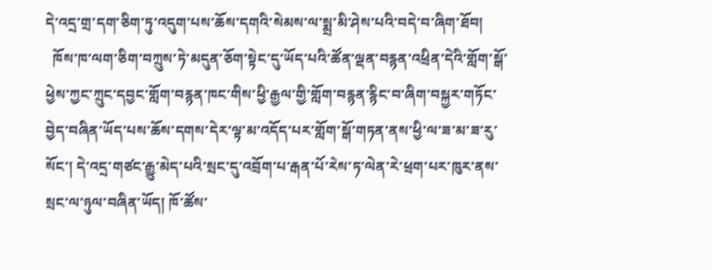དེ་འདྲ་གྲ་དག་ཅིག་ཏུ་འདུག་པས་ཆོས་དགའི་སེམས་ལ་སྨྲ་མི་ཤེས་པའི་བདེ་བ་ཞིག་ཐོབ།
  ཁོས་ཁ་ལག་ཅིག་བཀྲུས་ཏེ་མདུན་ཅོག་སྟེང་དུ་ཡོད་པའི་ཚོན་ལྡན་བརྙན་འཕྲིན་དེའི་གློག་སྒོ་ཕྱེས་ཀྱང་ཀྲུང་དབྱང་གློག་བརྙན་ཁང་གིས་ཕྱི་རྒྱལ་གྱི་གློག་བརྙན་རྙིང་བ་ཞིག་བསྐྱར་གཏོང་བྱེད་བཞིན་ཡོད་པས་ཆོས་དགས་དེར་ལྟ་མ་འདོད་པར་གློག་སྒོ་གཏན་ནས་ཕྱི་ལ་ཟ་མ་ཟ་རུ་སོང་། དེ་འདྲ་གཙང་རྒྱུ་མེད་པའི་སྲང་དུ་འབྲོག་པ་རྒན་པོ་རེས་ཏ་ལེན་རེ་ཕྲག་པར་ཁུར་ནས་སྲང་ལ་ཉུལ་བཞིན་ཡོད། ཁོ་ཚོས་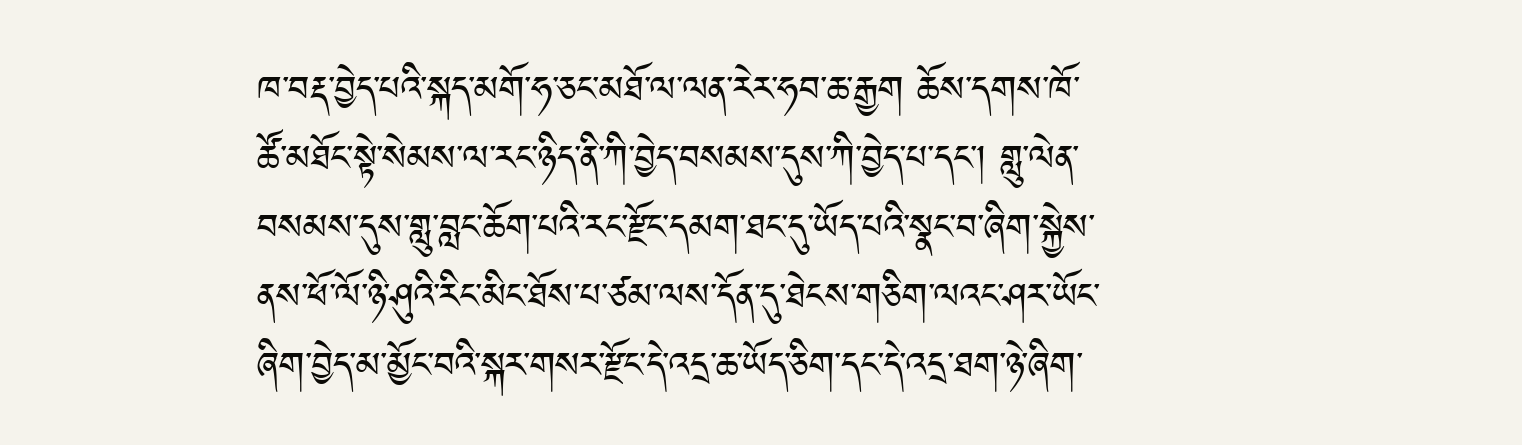ཁ་བརྡ་བྱེད་པའི་སྐད་མགོ་ཧ་ཅང་མཐོ་ལ་ལན་རེར་ཧབ་ཆ་རྒྱག ཆོས་དགས་ཁོ་ཚོ་མཐོང་སྟེ་སེམས་ལ་རང་ཉིད་ནི་ཀི་བྱེད་བསམས་དུས་ཀི་བྱེད་པ་དང་། གླུ་ལེན་བསམས་དུས་གླུ་བླང་ཆོག་པའི་རང་རྫོང་དམག་ཐང་དུ་ཡོད་པའི་སྣང་བ་ཞིག་སྐྱེས་ནས་ཕོ་ལོ་ཉི་ཤུའི་རིང་མིང་ཐོས་པ་ཙམ་ལས་དོན་དུ་ཐེངས་གཅིག་ལའང་ཤར་ཡོང་ཞིག་བྱེད་མ་མྱོང་བའི་སྐར་གསར་རྫོང་དེ་འདྲ་ཆ་ཡོད་ཅིག་དང་དེ་འདྲ་ཐག་ཉེ་ཞིག་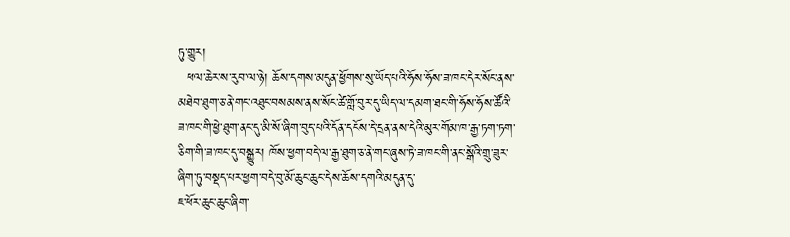ཏུ་གྱུར།
  ཕལ་ཆེར་ས་རུབ་ལ་ཉེ། ཆོས་དགས་མདུན་ཕྱོགས་སུ་ཡོད་པའི་ཧོས་ཧོས་ཟ་ཁང་དེར་སོང་ནས་མཐེབ་ཐུག་ཅ་ནེ་གང་འཐུང་བསམས་ནས་སོང་ཚེ་གློ་བུར་དུ་ཡིད་ལ་དམག་ཐང་གི་ཧོས་ཧོས་ཚོའི་ཟ་ཁང་གི་ཕྱེ་ཐུག་ནང་དུ་མི་སོ་ཞིག་བུད་པའི་དོན་དངོས་དེ་དྲན་ནས་དེའི་མུར་གོམ་ཁ་རྒྱ་ཏག་ཏག་ཅིག་གི་ཟ་ཁང་དུ་བསྒྱུར། ཁོས་ཕྱག་བདེ་ལ་རྒྱ་ཐུག་ཅ་ནེ་གང་ཞུས་ཏེ་ཟ་ཁང་གི་ནང་སྒོའི་གྲུ་ཟུར་ཞིག་ཏུ་བསྡད་པར་ཕྱག་བདེ་བུ་མོ་ཆུང་ཆུང་དེས་ཆོས་དགའི་མདུན་དུ་
ཇ་ཕོར་ཆུང་ཆུང་ཞིག་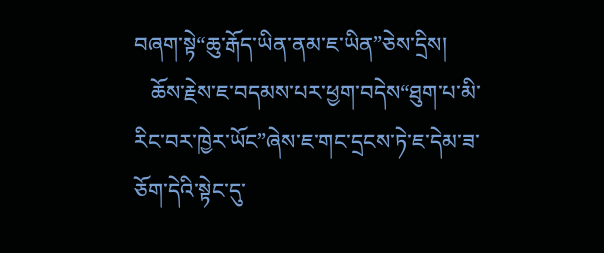བཞག་སྟེ“ཆུ་རྒོད་ཡིན་ནམ་ཇ་ཡིན”ཅེས་དྲིས།
   ཆོས་རྗེས་ཇ་བདམས་པར་ཕྱག་བདེས“ཐུག་པ་མི་རིང་བར་ཁྱེར་ཡོང”ཞེས་ཇ་གང་དྲངས་ཏེ་ཇ་དེམ་ཟ་ཅོག་དེའི་སྟེང་དུ་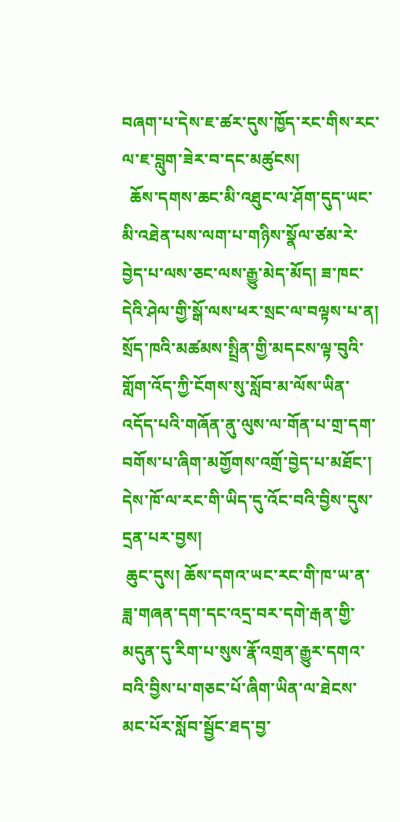བཞག་པ་དེས་ཇ་ཚར་དུས་ཁྱོད་རང་གིས་རང་ལ་ཇ་བླུག་ཟེར་བ་དང་མཚུངས།
  ཆོས་དགས་ཆང་མི་འཐུང་ལ་ཤོག་དུད་ཡང་མི་འཐེན་པས་ལག་པ་གཉིས་སྣོལ་ཙམ་རེ་བྱེད་པ་ལས་ཅང་ལས་རྒྱུ་མེད་མོད། ཟ་ཁང་དེའི་ཤེལ་གྱི་སྒོ་ལས་ཕར་སྲང་ལ་བལྟས་པ་ན། སྲོད་ཁའི་མཚམས་སྤྲིན་གྱི་མདངས་ལྟ་བུའི་གློག་འོད་ཀྱི་ངོགས་སུ་སློབ་མ་ལོས་ཡིན་འདོད་པའི་གཞོན་ནུ་ལུས་ལ་གོན་པ་གྲ་དག་བགོས་པ་ཞིག་མགྱོགས་འགྲོ་བྱེད་པ་མཐོང་། དེས་ཁོ་ལ་རང་གི་ཡིད་དུ་འོང་བའི་བྱིས་དུས་དྲན་པར་བྱས།
 ཆུང་དུས། ཆོས་དགའ་ཡང་རང་གི་ཁ་ཡ་ན་ཟླ་གཞན་དག་དང་འདྲ་བར་དགེ་རྒན་གྱི་མདུན་དུ་རིག་པ་སུས་རྣོ་འགྲན་རྒྱུར་དགའ་བའི་བྱིས་པ་གཅང་པོ་ཞིག་ཡིན་ལ་ཐེངས་མང་པོར་སློབ་སྦྱོང་ཐད་བྱ་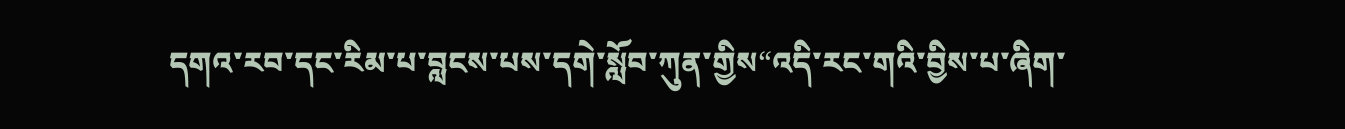དགའ་རབ་དང་རིམ་པ་བླངས་པས་དགེ་སློབ་ཀུན་གྱིས“འདི་རང་གའི་བྱིས་པ་ཞིག་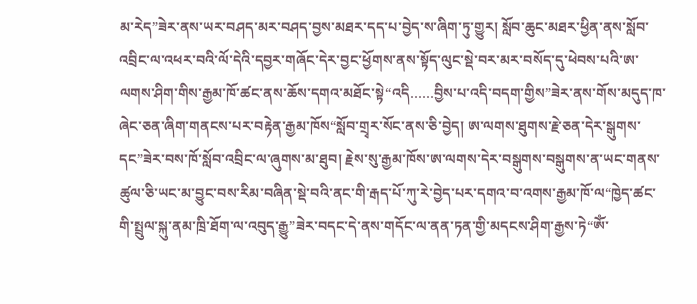མ་རེད”ཟེར་ནས་ཡར་བཤད་མར་བཤད་བྱས་མཐར་དད་པ་བྱེད་ས་ཞིག་ཏུ་གྱུར། སློབ་ཆུང་མཐར་ཕྱིན་ནས་སློབ་འབྲིང་ལ་འཕར་བའི་ལོ་དེའི་དབྱར་གཞོང་དེར་བྱང་ཕྱོགས་ནས་སྟོད་ལུང་སྡེ་བར་མར་བསོད་དུ་ཕེབས་པའི་ཨ་ལགས་ཤིག་གིས་རྒྱམ་ཁོ་ཚང་ནས་ཆོས་དགའ་མཐོང་སྟེ“འདི……བྱིས་པ་འདི་བདག་གྱིས”ཟེར་ནས་གོས་མདུད་ཁ་ཞེང་ཅན་ཞིག་གནངས་པར་བརྟེན་རྒྱམ་ཁོས“སློབ་གྲྭར་སོང་ནས་ཅི་བྱེད། ཨ་ལགས་ཐུགས་རྗེ་ཅན་དེར་སྒུགས་དང”ཟེར་བས་ཁོ་སློབ་འབྲིང་ལ་ཞུགས་མ་ཐུབ། རྗེས་སུ་རྒྱམ་ཁོས་ཨ་ལགས་དེར་བསྒུགས་བསྒུགས་ན་ཡང་གནས་ཚུལ་ཅི་ཡང་མ་བྱུང་བས་རིམ་བཞིན་སྡེ་བའི་ནང་གི་རྒད་པོ་ཀུ་རེ་བྱེད་པར་དགའ་བ་འགས་རྒྱམ་ཁོ་ལ“ཁྱེད་ཚང་གི་སྤྲུལ་སྐུ་ནམ་ཁྲི་ཐོག་ལ་འབུད་རྒྱུ”ཟེར་བདང་དེ་ནས་གདོང་ལ་ནན་ཏན་གྱི་མདངས་ཤིག་རྒྱས་ཏེ“ཨོཾ་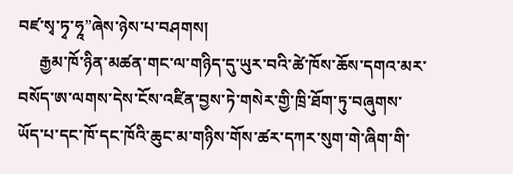བཛ་སྭ་ཏྭ་ཧཱ”ཞེས་ཉེས་པ་བཤགས།
     རྒྱམ་ཁོ་ཉིན་མཚན་གང་ལ་གཉིད་དུ་ཡུར་བའི་ཚེ་ཁོས་ཆོས་དགའ་མར་བསོད་ཨ་ལགས་དེས་ངོས་འཛིན་བྱས་ཏེ་གསེར་གྱི་ཁྲི་ཐོག་ཏུ་བཞུགས་ཡོད་པ་དང་ཁོ་དང་ཁོའི་ཆུང་མ་གཉིས་གོས་ཚར་དཀར་སུག་གེ་ཞིག་གི་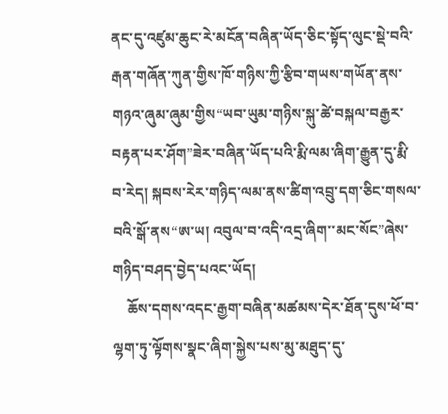ནང་དུ་འཛུམ་ཆུང་རེ་མངོན་བཞིན་ཡོད་ཅིང་སྟོད་ལུང་སྡེ་བའི་རྒན་གཞོན་ཀུན་གྱིས་ཁོ་གཉིས་ཀྱི་རྩིབ་གཡས་གཡོན་ནས་གཉའ་ཞུམ་ཞུམ་གྱིས“ཡབ་ཡུམ་གཉིས་སྐུ་ཚེ་བསྐལ་བརྒྱར་བརྟན་པར་ཤོག”ཟེར་བཞིན་ཡོད་པའི་རྨི་ལམ་ཞིག་རྒྱུན་དུ་རྨི་བ་རེད། སྐབས་རེར་གཉིད་ལམ་ནས་ཚིག་འབྲུ་དག་ཅིང་གསལ་བའི་སྒོ་ནས“ཨ་ཡ། འབུལ་བ་འདི་འདྲ་ཞིག་་མང་སོང”ཞེས་གཉིད་བཤད་བྱེད་པའང་ཡོད།
    ཆོས་དགས་འདང་རྒྱག་བཞིན་མཚམས་དེར་ཐོན་དུས་ཕོ་བ་ལྷག་ཏུ་ལྟོགས་སྣང་ཞིག་སྐྱེས་པས་མུ་མཐུད་དུ་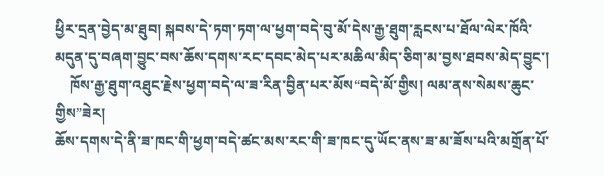ཕྱིར་དྲན་བྱེད་མ་ཐུབ། སྐབས་དེ་ཏག་ཏག་ལ་ཕྱག་བདེ་བུ་མོ་དེས་རྒྱ་ཐུག་རླངས་པ་ཐོལ་ལེར་ཁོའི་མདུན་དུ་བཞག་བྱུང་བས་ཆོས་དགས་རང་དབང་མེད་པར་མཆིལ་མིད་ཅིག་མ་བྱས་ཐབས་མེད་བྱུང་།
    ཁོས་རྒྱ་ཐུག་འཐུང་རྗེས་ཕྱག་བདེ་ལ་ཟ་རིན་བྱིན་པར་མོས“བདེ་མོ་གྱིས། ལམ་ནས་སེམས་ཆུང་གྱིས”ཟེར།
ཆོས་དགས་དེ་ནི་ཟ་ཁང་གི་ཕྱག་བདེ་ཚང་མས་རང་གི་ཟ་ཁང་དུ་ཡོང་ནས་ཟ་མ་ཟོས་པའི་མགྲོན་པོ་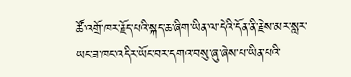ཚོ་འགྲོ་ཁར་རྗོད་པའི་སྐད་ཆ་ཞིག་ཡིན་ལ་དེའི་དོན་ནི་རྗེས་མར་སླར་ཡང་ཟ་ཁང་འདིར་ཡོང་བར་དགའ་བསུ་ཞུ་ཞེས་པ་ཡིན་པའི་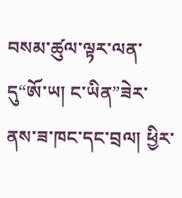བསམ་ཚུལ་ལྟར་ལན་དུ“ཨོ་ཡ། ང་ཡིན”ཟེར་ནས་ཟ་ཁང་དང་བྲལ། ཕྱིར་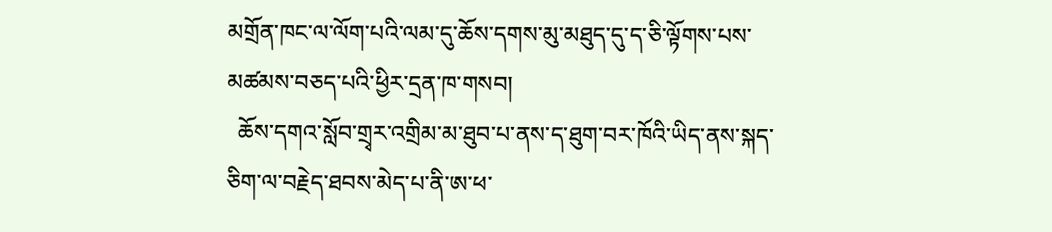མགྲོན་ཁང་ལ་ལོག་པའི་ལམ་དུ་ཆོས་དགས་མུ་མཐུད་དུ་ད་ཅི་ལྟོགས་པས་མཚམས་བཅད་པའི་ཕྱིར་དྲན་ཁ་གསབ།
  ཆོས་དགའ་སློབ་གྲྭར་འགྲིམ་མ་ཐུབ་པ་ནས་ད་ཐུག་བར་ཁོའི་ཡིད་ནས་སྐད་ཅིག་ལ་བརྗེད་ཐབས་མེད་པ་ནི་ཨ་ཕ་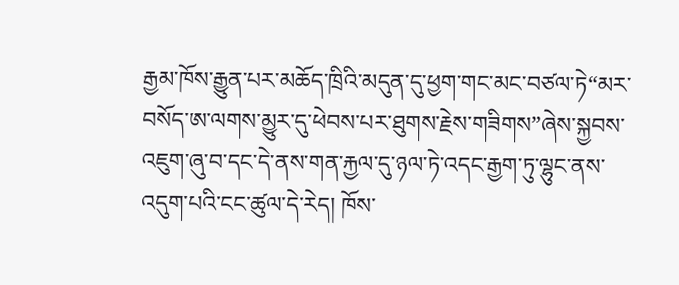རྒྱམ་ཁོས་རྒྱུན་པར་མཆོད་ཁྲིའི་མདུན་དུ་ཕྱག་གང་མང་བཙལ་ཏེ“མར་བསོད་ཨ་ལགས་མྱུར་དུ་ཕེབས་པར་ཐུགས་རྗེས་གཟིགས”ཞེས་སྐྱབས་འཇུག་ཞུ་བ་དང་དེ་ནས་གན་རྐྱལ་དུ་ཉལ་ཏེ་འདང་རྒྱག་ཏུ་ལྷུང་ནས་འདུག་པའི་ངང་ཚུལ་དེ་རེད། ཁོས་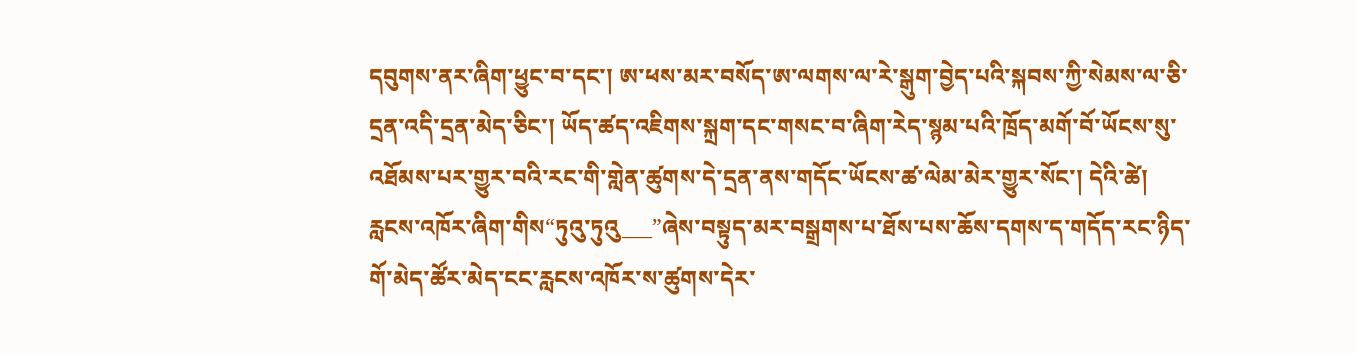དབུགས་ནར་ཞིག་ཕྱུང་བ་དང་། ཨ་ཕས་མར་བསོད་ཨ་ལགས་ལ་རེ་སྒུག་བྱེད་པའི་སྐབས་ཀྱི་སེམས་ལ་ཅི་དྲན་འདི་དྲན་མེད་ཅིང་། ཡོད་ཚད་འཇིགས་སྐྲག་དང་གསང་བ་ཞིག་རེད་སྙམ་པའི་ཁྲོད་མགོ་བོ་ཡོངས་སུ་འཐོམས་པར་གྱུར་བའི་རང་གི་གླེན་ཚུགས་དེ་དྲན་ནས་གདོང་ཡོངས་ཚ་ལེམ་མེར་གྱུར་སོང་། དེའི་ཚེ། རླངས་འཁོར་ཞིག་གིས“ཏུའུ་ཏུའུ___”ཞེས་བསྟུད་མར་བསྒྲགས་པ་ཐོས་པས་ཆོས་དགས་ད་གདོད་རང་ཉིད་གོ་མེད་ཚོར་མེད་ངང་རླངས་འཁོར་ས་ཚུགས་དེར་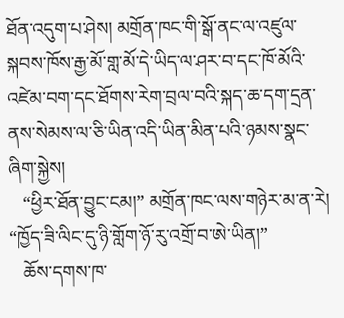ཐོན་འདུག་པ་ཤེས། མགྲོན་ཁང་གི་སྒོ་ནང་ལ་འཛུལ་སྐབས་ཁོས་རྒྱ་མོ་གླ་མོ་དེ་ཡིད་ལ་ཤར་བ་དང་ཁོ་མོའི་འཛེམ་བག་དང་ཐོགས་རེག་བྲལ་བའི་སྐད་ཆ་དག་དྲན་ནས་སེམས་ལ་ཅི་ཡིན་འདི་ཡིན་མིན་པའི་ཉམས་སྣང་ཞིག་སྐྱེས།
   “ཕྱིར་ཐོན་བྱུང་ངམ།” མགྲོན་ཁང་ལས་གཉེར་མ་ན་རེ། “ཁྱོད་ཟི་ལིང་དུ་ཉི་གློག་ཉོ་རུ་འགྲོ་བ་ཨེ་ཡིན།”
   ཆོས་དགས་ཁ་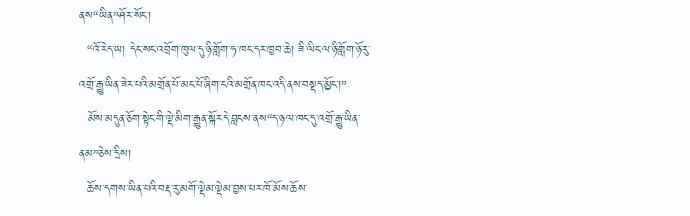ནས“ཡིན”ཤོར་སོང་།
  “འོ་རེད་ཡ། དེང་སང་འབྲོག་ཁུལ་དུ་ཉི་གློག་ཧ་ཁང་དར་ཁྱབ་ཆེ། ཟི་ལིང་ལ་ཉི་གློག་ཉོ་རུ་འགྲོ་རྒྱུ་ཡིན་ཟེར་པའི་མགྲོན་པོ་མང་པོ་ཞིག་ངའི་མགྲོན་ཁང་འདི་ནས་བསྡད་མྱོང་།”
  མོས་མདུན་ཅོག་སྟེང་གི་ལྡེ་མིག་རྒྱུན་སྐོར་དེ་བླངས་ནས“ད་ཉལ་ཁང་དུ་འགྲོ་རྒྱུ་ཡིན་ནམ”ཅེས་དྲིས།
  ཆོས་དགས་ཡིན་པའི་བརྡ་རུ་མགོ་ལྡེམ་ལྡེམ་བྱས་པར་ཁོ་མོས་ཆོས་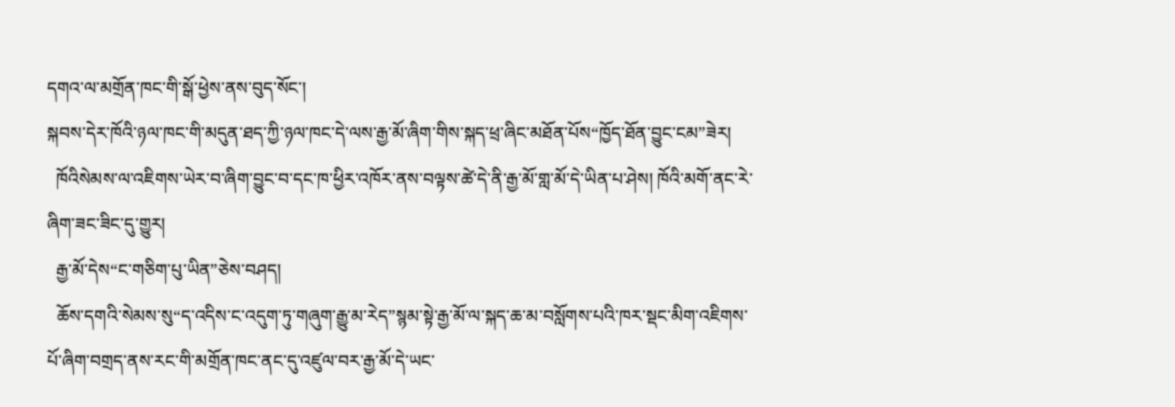དགའ་ལ་མགྲོན་ཁང་གི་སྒོ་ཕྱེས་ནས་བུད་སོང་།
སྐབས་དེར་ཁོའི་ཉལ་ཁང་གི་མདུན་ཐད་ཀྱི་ཉལ་ཁང་དེ་ལས་རྒྱ་མོ་ཞིག་གིས་སྐད་ཕྲ་ཞིང་མཐོན་པོས“ཁྱོད་ཐོན་བྱུང་ངམ”ཟེར།
  ཁོའིསེམས་ལ་འཇིགས་ཡེར་བ་ཞིག་བྱུང་བ་དང་ཁ་ཕྱིར་འཁོར་ནས་བལྟས་ཚེ་དེ་ནི་རྒྱ་མོ་གླ་མོ་དེ་ཡིན་པ་ཤེས། ཁོའི་མགོ་ནང་རེ་ཞིག་ཟང་ཟིང་དུ་གྱུར།
  རྒྱ་མོ་དེས“ང་གཅིག་པུ་ཡིན”ཅེས་བཤད།
  ཆོས་དགའི་སེམས་སུ“ད་འདིས་ང་འདུག་ཏུ་གཞུག་རྒྱུ་མ་རེད”སྙམ་སྟེ་རྒྱ་མོ་ལ་སྐད་ཆ་མ་བསློགས་པའི་ཁར་སྡང་མིག་འཇིགས་པོ་ཞིག་བགྲད་ནས་རང་གི་མགྲོན་ཁང་ནང་དུ་འཛུལ་བར་རྒྱ་མོ་དེ་ཡང་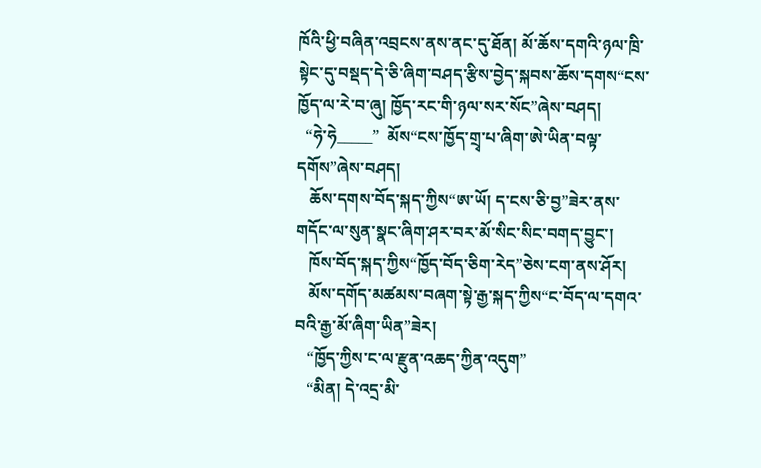ཁོའི་ཕྱི་བཞིན་འབྲངས་ནས་ནང་དུ་ཐོན། མོ་ཆོས་དགའི་ཉལ་ཁྲི་སྟེང་དུ་བསྡད་དེ་ཅི་ཞིག་བཤད་རྩིས་བྱེད་སྐབས་ཆོས་དགས“ངས་ཁྱོད་ལ་རེ་བ་ཞུ། ཁྱོད་རང་གི་ཉལ་སར་སོང”ཞེས་བཤད།
  “ཧེ་ཧེ_____”  མོས“ངས་ཁྱོད་གྲྭ་པ་ཞིག་ཨེ་ཡིན་བལྟ་དགོས”ཞེས་བཤད།
   ཆོས་དགས་བོད་སྐད་ཀྱིས“ཨ་ཡོ། ད་ངས་ཅི་བྱ”ཟེར་ནས་གདོང་ལ་སུན་སྣང་ཞིག་ཤར་བར་མོ་སིང་སིང་བགད་བྱུང་།
   ཁོས་བོད་སྐད་ཀྱིས“ཁྱོད་བོད་ཅིག་རེད”ཅེས་ངག་ནས་ཤོར།
   མོས་དགོད་མཚམས་བཞག་སྟེ་རྒྱ་སྐད་ཀྱིས“ང་བོད་ལ་དགའ་བའི་རྒྱ་མོ་ཞིག་ཡིན”ཟེར།
   “ཁྱོད་ཀྱིས་ང་ལ་རྫུན་འཆད་ཀྱིན་འདུག”
   “མིན། དེ་འདྲ་མི་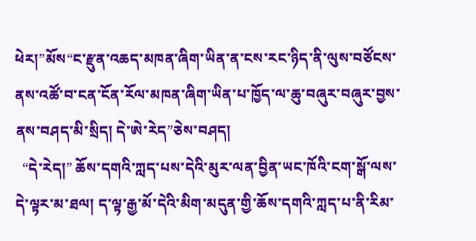ཕེར།”མོས“ང་རྫུན་འཆད་མཁན་ཞིག་ཡིན་ན་ངས་རང་ཉིད་ནི་ལུས་བཙོངས་ནས་འཚོ་བ་ངན་ངོན་རོལ་མཁན་ཞིག་ཡིན་པ་ཁྱོད་ལ་ཆུ་བཞུར་བཞུར་བྱས་ནས་བཤད་མི་སྲིད། དེ་ཨེ་རེད”ཅེས་བཤད།
  “དེ་རེད།” ཆོས་དགའི་ཀླད་པས་དེའི་མུར་ལན་བྱིན་ཡང་ཁོའི་ངག་སྒོ་ལས་དེ་ལྟར་མ་ཐལ། ད་ལྟ་རྒྱ་མོ་དེའི་མིག་མདུན་གྱི་ཆོས་དགའི་ཀླད་པ་ནི་རིམ་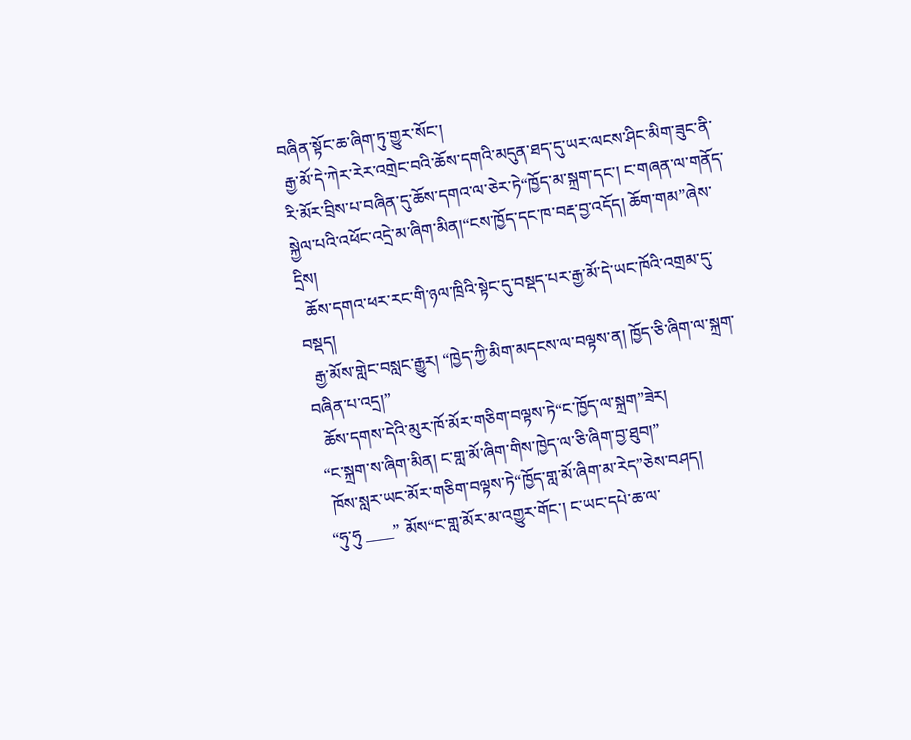བཞིན་སྟོང་ཆ་ཞིག་ཏུ་གྱུར་སོང་།
 རྒྱ་མོ་དེ་ཀེར་རེར་འགྲེང་བའི་ཆོས་དགའི་མདུན་ཐད་དུ་ཡར་ལངས་ཤིང་མིག་ཟུང་ནི་རི་མོར་བྲིས་པ་བཞིན་དུ་ཆོས་དགའ་ལ་ཅེར་ཏེ“ཁྱོད་མ་སྐྲག་དང་། ང་གཞན་ལ་གནོད་སྐྱེལ་པའི་འཕོང་འདྲེ་མ་ཞིག་མིན།“ངས་ཁྱོད་དང་ཁ་བརྡ་བྱ་འདོད། ཆོག་གམ”ཞེས་དྲིས།
  ཆོས་དགའ་ཕར་རང་གི་ཉལ་ཁྲིའི་སྟེང་དུ་བསྡད་པར་རྒྱ་མོ་དེ་ཡང་ཁོའི་འགྲམ་དུ་བསྡད།
  རྒྱ་མོས་གླེང་བསླང་རྒྱུར། “ཁྱེད་ཀྱི་མིག་མདངས་ལ་བལྟས་ན། ཁྱོད་ཅི་ཞིག་ལ་སྐྲག་བཞིན་པ་འདྲ།”
  ཆོས་དགས་དེའི་མུར་ཁོ་མོར་གཅིག་བལྟས་ཏེ“ང་ཁྱོད་ལ་སྐྲག”ཟེར།
 “ང་སྐྲག་ས་ཞིག་མིན། ང་གླ་མོ་ཞིག་གིས་ཁྱེད་ལ་ཅི་ཞིག་བྱ་ཐུབ།”
  ཁོས་སླར་ཡང་མོར་གཅིག་བལྟས་ཏེ“ཁྱོད་གླ་མོ་ཞིག་མ་རེད”ཅེས་བཤད།
 “ཧུ་ཧུ ____” མོས“ང་གླ་མོར་མ་འགྱུར་གོང་། ང་ཡང་དཔེ་ཆ་ལ་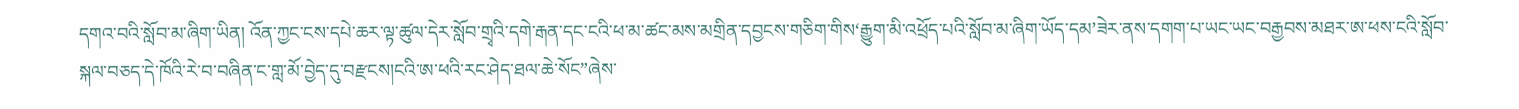དགའ་བའི་སློབ་མ་ཞིག་ཡིན། འོན་ཀྱང་ངས་དཔེ་ཆར་ལྟ་ཚུལ་དེར་སློབ་གྲྭའི་དགེ་རྒན་དང་ངའི་ཕ་མ་ཚང་མས་མགྲིན་དབྱངས་གཅིག་གིས‘རྒྱུག་མི་འཕྲོད་པའི་སློབ་མ་ཞིག་ཡོད་དམ’ཟེར་ནས་དགག་པ་ཡང་ཡང་བརྒྱབས་མཐར་ཨ་ཕས་ངའི་སློབ་སྐལ་བཅད་དེ་ཁོའི་རེ་བ་བཞིན་ང་གླ་མོ་བྱེད་དུ་བརྫངས།ངའི་ཨ་ཕའི་རང་ཤེད་ཐལ་ཆེ་སོང”ཞེས་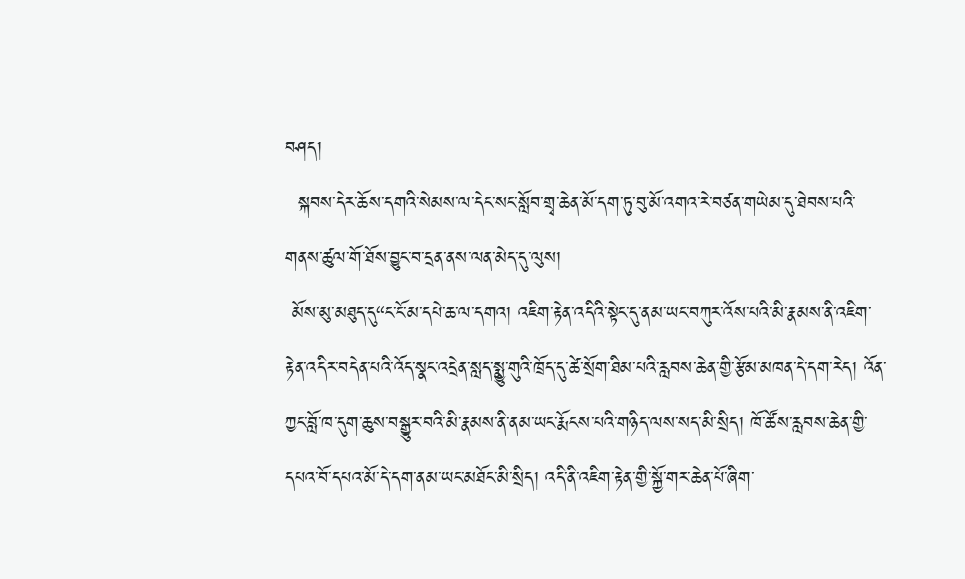བཤད།
  སྐབས་དེར་ཆོས་དགའི་སེམས་ལ་དེང་སང་སློབ་གྲྭ་ཆེན་མོ་དག་ཏུ་བུ་མོ་འགའ་རེ་བཙན་གཡེམ་དུ་ཐེབས་པའི་གནས་ཚུལ་གོ་ཐོས་བྱུང་བ་དྲན་ནས་ལན་མེད་དུ་ལུས།
 མོས་མུ་མཐུད་དུ“ང་ངོ་མ་དཔེ་ཆ་ལ་དགའ། འཇིག་རྟེན་འདིའི་སྟེང་དུ་ནམ་ཡང་བཀུར་འོས་པའི་མི་རྣམས་ནི་འཇིག་རྟེན་འདིར་བདེན་པའི་འོད་སྣང་འདྲེན་སླད་སྨྱུ་གུའི་ཁྲོད་དུ་ཚེ་སྲོག་ཐིམ་པའི་རླབས་ཆེན་གྱི་རྩོམ་མཁན་དེ་དག་རེད། འོན་ཀྱང་བློ་ཁ་དུག་ཆུས་བསྒྱུར་བའི་མི་རྣམས་ནི་ནམ་ཡང་རྨོངས་པའི་གཉིད་ལས་སད་མི་སྲིད། ཁོ་ཚོས་རླབས་ཆེན་གྱི་དཔའ་བོ་དཔའ་མོ་དེ་དག་ནམ་ཡང་མཐོང་མི་སྲིད། འདི་ནི་འཇིག་རྟེན་གྱི་སྐྱོ་གར་ཆེན་པོ་ཞིག་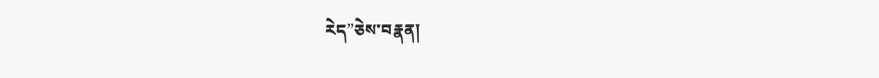རེད”ཅེས་བརྣན།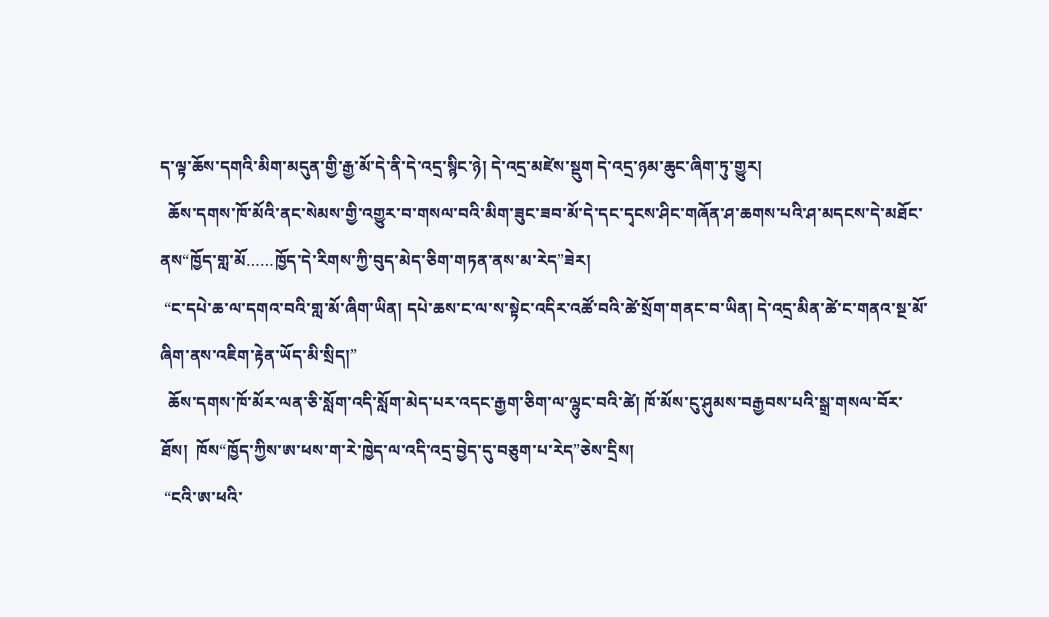ད་ལྟ་ཆོས་དགའི་མིག་མདུན་གྱི་རྒྱ་མོ་དེ་ནི་དེ་འདྲ་སྙིང་ཉེ། དེ་འདྲ་མཛེས་སྡུག དེ་འདྲ་ཉམ་ཆུང་ཞིག་ཏུ་གྱུར།
  ཆོས་དགས་ཁོ་མོའི་ནང་སེམས་གྱི་འགྱུར་བ་གསལ་བའི་མིག་ཟུང་ཟབ་མོ་དེ་དང་དྭངས་ཤིང་གཞོན་ཤ་ཆགས་པའི་ཤ་མདངས་དེ་མཐོང་ནས“ཁྱོད་གླ་མོ……ཁྱོད་དེ་རིགས་ཀྱི་བུད་མེད་ཅིག་གཏན་ནས་མ་རེད”ཟེར།
 “ང་དཔེ་ཆ་ལ་དགའ་བའི་གླ་མོ་ཞིག་ཡིན། དཔེ་ཆས་ང་ལ་ས་སྟེང་འདིར་འཚོ་བའི་ཚེ་སྲོག་གནང་བ་ཡིན། དེ་འདྲ་མིན་ཚེ་ང་གནའ་སྔ་མོ་ཞིག་ནས་འཇིག་རྟེན་ཡོད་མི་སྲིད།”
  ཆོས་དགས་ཁོ་མོར་ལན་ཅི་སློག་འདི་སློག་མེད་པར་འདང་རྒྱག་ཅིག་ལ་ལྷུང་བའི་ཚེ། ཁོ་མོས་ངུ་ཤུམས་བརྒྱབས་པའི་སྒྲ་གསལ་བོར་ཐོས།  ཁོས“ཁྱོད་ཀྱིས་ཨ་ཕས་ག་རེ་ཁྱེད་ལ་འདི་འདྲ་བྱེད་དུ་བཅུག་པ་རེད”ཅེས་དྲིས།
 “ངའི་ཨ་ཕའི་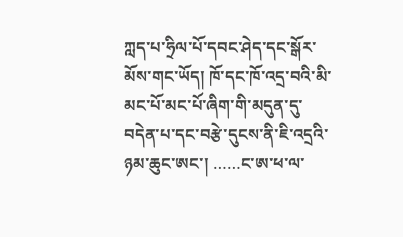ཀླད་པ་ཧྲིལ་པོ་དབང་ཤེད་དང་སྒོར་མོས་གང་ཡོད། ཁོ་དང་ཁོ་འདྲ་བའི་མི་མང་པོ་མང་པོ་ཞིག་གི་མདུན་དུ་བདེན་པ་དང་བརྩེ་དུངས་ནི་ཇི་འདྲའི་ཉམ་ཆུང་ཨང་། ……ང་ཨ་ཕ་ལ་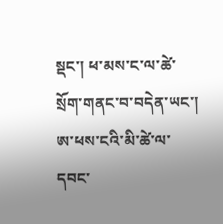སྡང་། ཕ་མས་ང་ལ་ཚེ་སྲོག་གནང་བ་བདེན་ཡང་། ཨ་ཕས་ངའི་མི་ཚེ་ལ་དབང་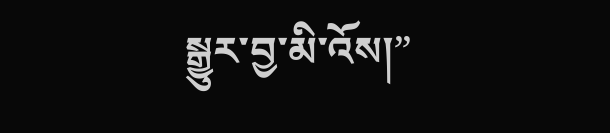སྒྱུར་བྱ་མི་འོས།”